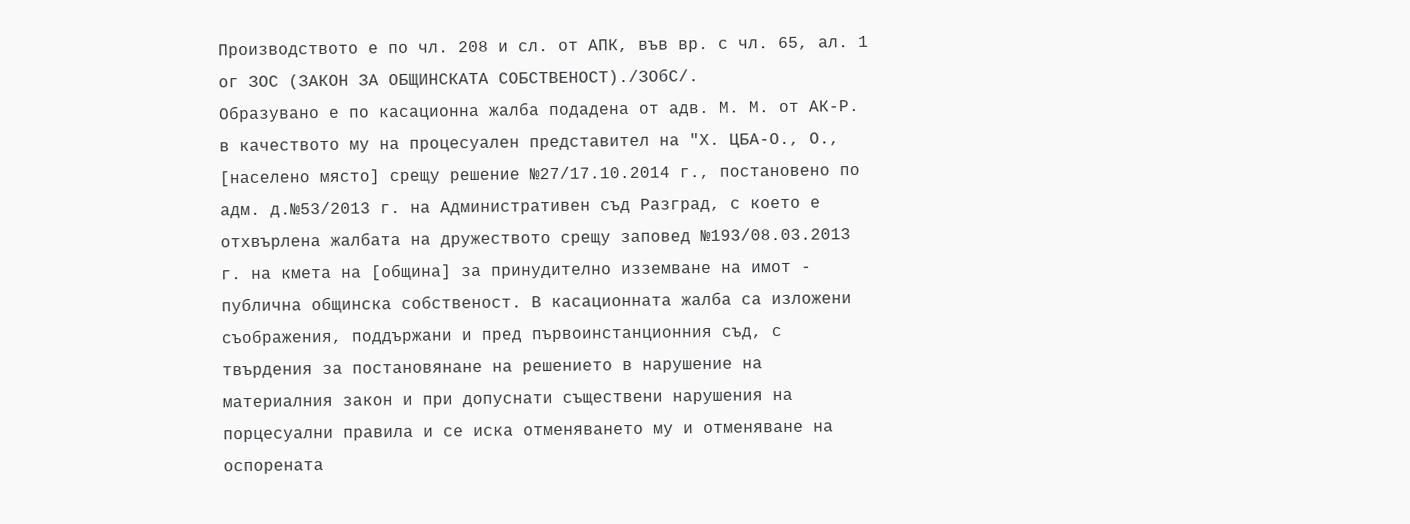Производството е по чл. 208 и сл. от АПК, във вр. с чл. 65, ал. 1 ог ЗОС (ЗАКОН ЗА ОБЩИНСКАТА СОБСТВЕНОСТ)./ЗОбС/.
Образувано е по касационна жалба подадена от адв. М. М. от АК-Р. в качеството му на процесуален представител на "Х. ЦБА-О., О., [населено място] срещу решение №27/17.10.2014 г., постановено по адм. д.№53/2013 г. на Административен съд Разград, с което е отхвърлена жалбата на дружеството срещу заповед №193/08.03.2013 г. на кмета на [община] за принудително изземване на имот - публична общинска собственост. В касационната жалба са изложени съображения, поддържани и пред първоинстанционния съд, с твърдения за постановянане на решението в нарушение на материалния закон и при допуснати съществени нарушения на порцесуални правила и се иска отменяването му и отменяване на оспорената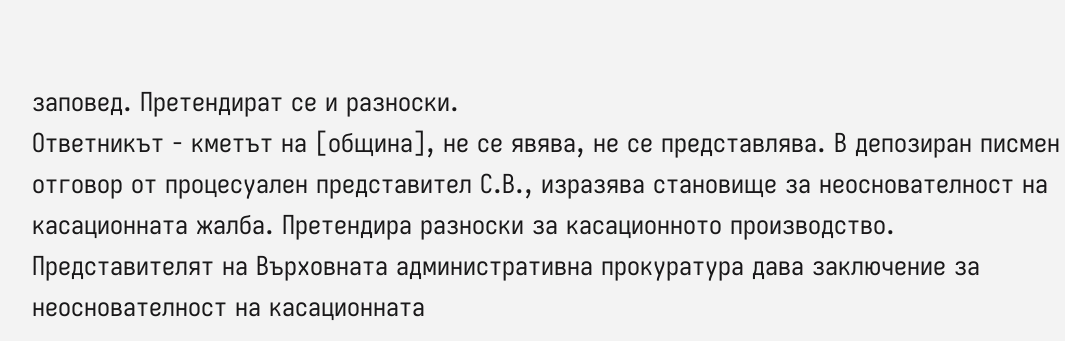заповед. Претендират се и разноски.
Ответникът - кметът на [община], не се явява, не се представлява. В депозиран писмен отговор от процесуален представител С.В., изразява становище за неоснователност на касационната жалба. Претендира разноски за касационното производство.
Представителят на Върховната административна прокуратура дава заключение за неоснователност на касационната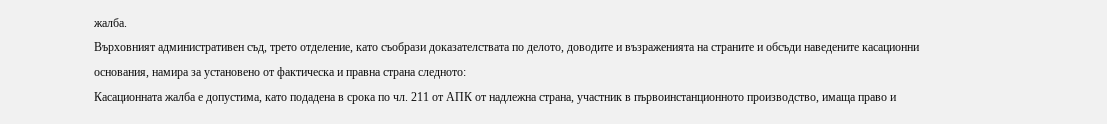жалба.
Върховният административен съд, трето отделение, като съобрази доказателствата по делото, доводите и възраженията на страните и обсъди наведените касационни основания, намира за установено от фактическа и правна страна следното:
Касационната жалба е допустима, като подадена в срока по чл. 211 от АПК от надлежна страна, участник в първоинстанционното производство, имаща право и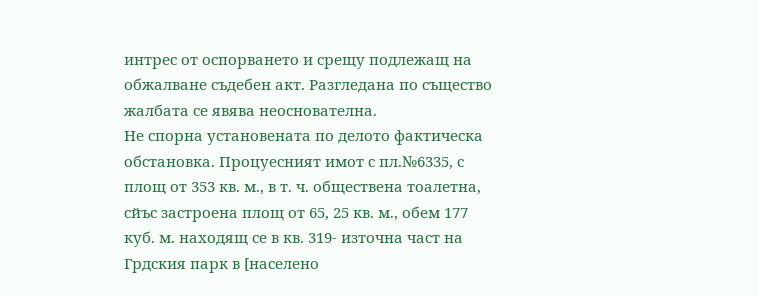интрес от оспорването и срещу подлежащ на обжалване съдебен акт. Разгледана по същество жалбата се явява неоснователна.
Не спорна установената по делото фактическа обстановка. Процуесният имот с пл.№6335, с площ от 353 кв. м., в т. ч. обществена тоалетна, сйъс застроена площ от 65, 25 кв. м., обем 177 куб. м. находящ се в кв. 319- източна част на Грдския парк в [населено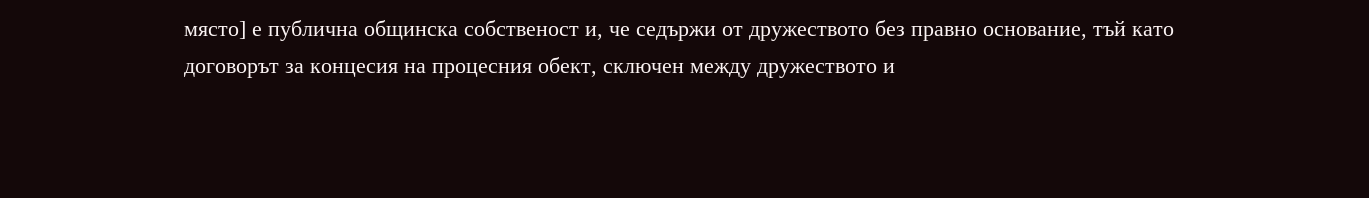място] е публична общинска собственост и, че седържи от дружеството без правно основание, тъй като договорът за концесия на процесния обект, сключен между дружеството и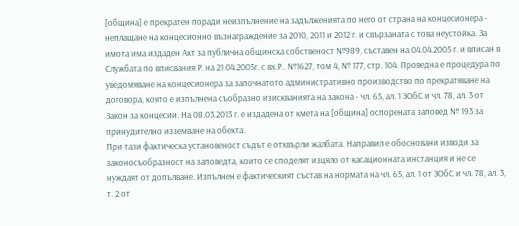[община] е прекратен поради неизпълнение на задълженията по него от страна на концесионера - неплащане на концесионно възнаграждение за 2010, 2011 и 2012 г. и свързаната с това неустойка. За имота има издаден Акт за публична общинска собственост №989, съставен на 04.04.2005 г. и вписан в Службата по вписвания Р. на 21.04.2005г. с вх.Р.. №1627, том 4, № 177, стр. 104. Проведна е процедура по уведомяване на концесионера за започнатото административно производство по прекратяване на договора, която е изпълнена съобразно изискванията на закона - чл. 65, ал. 1 ЗОбС и чл. 78, ал. 3 от Закон за концесии. На 08.03.2013 г. е издадена от кмета на [община] оспорената заповед № 193 за принудително изземване на обекта.
При тази фактическа установеност съдът е отхвърли жалбата. Направил е обосновани изводи за законосъобразност на заповедта, които се споделят изцяло от касационната инстанция и не се нуждаят от допълване. Изпълнен е фактическият състав на нормата на чл. 65, ал. 1 от ЗОбС и чл. 78, ал. 3, т. 2 от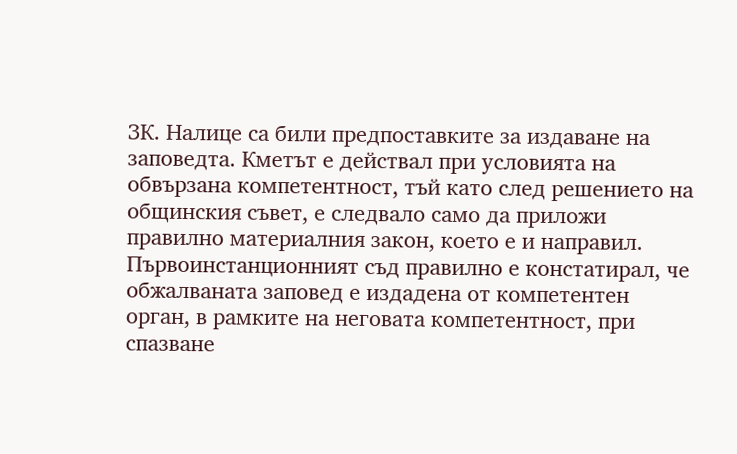ЗК. Налице са били предпоставките за издаване на заповедта. Кметът е действал при условията на обвързана компетентност, тъй като след решението на общинския съвет, е следвало само да приложи правилно материалния закон, което е и направил. Първоинстанционният съд правилно е констатирал, че обжалваната заповед е издадена от компетентен орган, в рамките на неговата компетентност, при спазване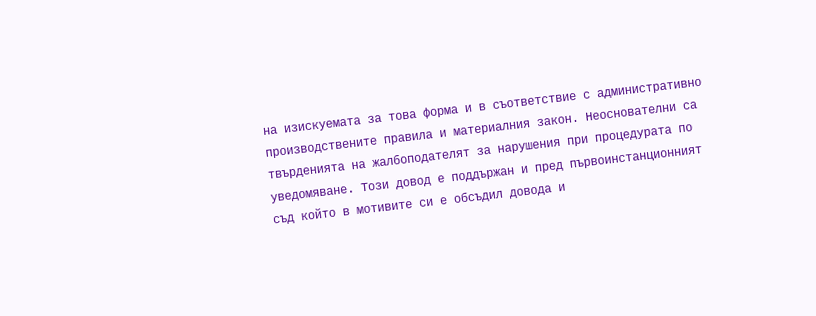на изискуемата за това форма и в съответствие с административно производствените правила и материалния закон. Неоснователни са твърденията на жалбоподателят за нарушения при процедурата по уведомяване. Този довод е поддържан и пред първоинстанционният съд който в мотивите си е обсъдил довода и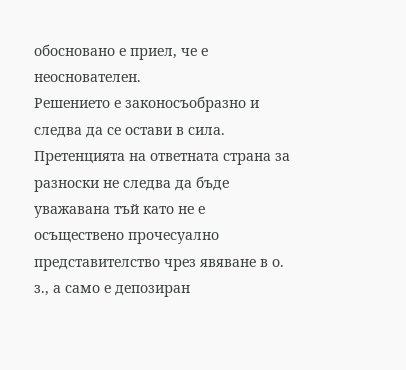обосновано е приел, че е неоснователен.
Решението е законосъобразно и следва да се остави в сила. Претенцията на ответната страна за разноски не следва да бъде уважавана тъй като не е осъществено прочесуално представителство чрез явяване в о. з., а само е депозиран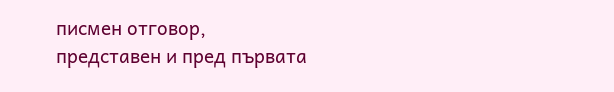писмен отговор, представен и пред първата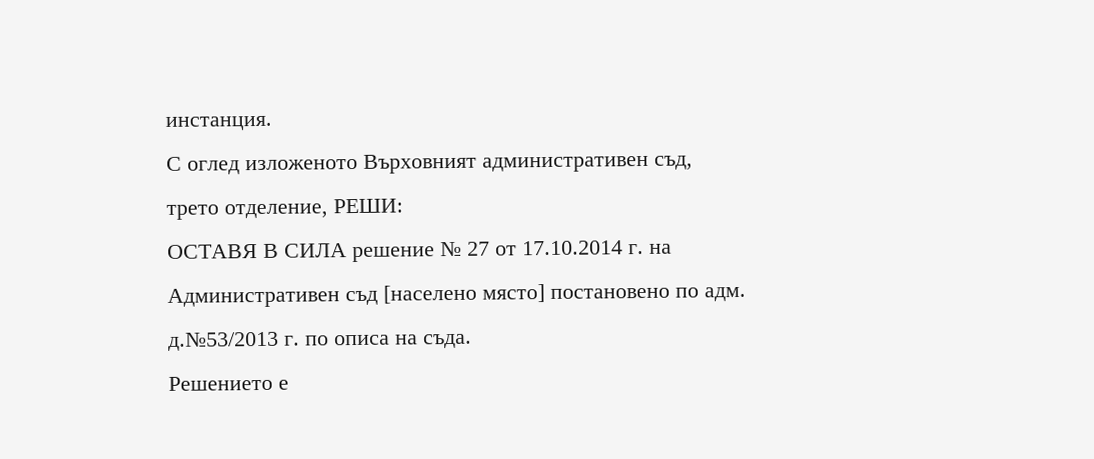инстанция.
С оглед изложеното Върховният административен съд, трето отделение, РЕШИ:
ОСТАВЯ В СИЛА решение № 27 от 17.10.2014 г. на Административен съд [населено място] постановено по адм. д.№53/2013 г. по описа на съда.
Решението е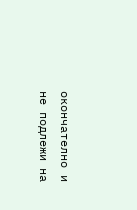окончателно и не подлежи на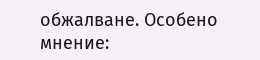обжалване. Особено мнение: